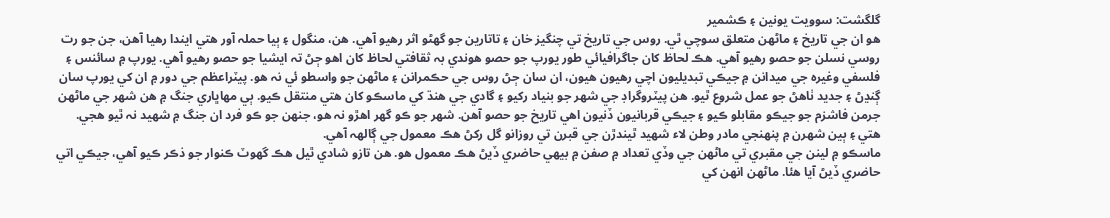گلگشت: سوويت يونين ۽ ڪشمير
هو ان جي تاريخ ۽ ماڻھن متعلق سوچي ٿي. روس جي تاريخ تي چنگيز خان ۽ تاتارين جو گهڻو اثر رهيو آهي. هن، منگول ۽ ٻيا حملہ آور هتي ايندا رهيا آهن، جن جو رت روسي نسلن جو حصو رهيو آهي. هڪ لحاظ کان جاگرافيائي طور يورپ جو حصو هوندي بہ ثقافتي لحاظ کان اهو ڄڻ تہ ايشيا جو حصو رهيو آهي. يورپ ۾ سائنس ۽ فلسفي وغيرہ جي ميدانن ۾ جيڪي تبديليون اچي رهيون هيون، ان سان ڄڻ روس جي حڪمرانن ۽ ماڻھن جو واسطو ئي نہ هو. پيٽراعظم جي دور ۾ ان کي يورپ سان ڳنڍڻ ۽ جديد ٺاهڻ جو عمل شروع ٿيو. هن پيٽروگراڊ جي شھر جو بنياد رکيو ۽ گادي جي هنڌ کي ماسڪو کان هتي منتقل ڪيو. ٻي مھاڀاري جنگ ۾ هن شھر جي ماڻھن جرمن فاشزم جو جيڪو مقابلو ڪيو ۽ جيڪي قربانيون ڏنيون اهي تاريخ جو حصو آهن. شھر جو ڪو گهر اهڙو نہ هو، جنھن جو ڪو فرد ان جنگ ۾ شھيد نہ ٿيو هجي. هتي ۽ ٻين شھرن ۾ پنھنجي مادر وطن لاء شھيد ٿيندڙن جي قبرن تي روزانو گل رکڻ هڪ معمول جي ڳالھہ آهي.
ماسڪو ۾ لينن جي مقبري تي ماڻھن جي وڏي تعداد ۾ صفن ۾ بيھي حاضري ڏيڻ هڪ معمول هو. هن تازو شادي ٿيل هڪ گهوٽ ڪنوار جو ذڪر ڪيو آهي، جيڪي اتي حاضري ڏيڻ آيا هئا. ماڻھن انھن کي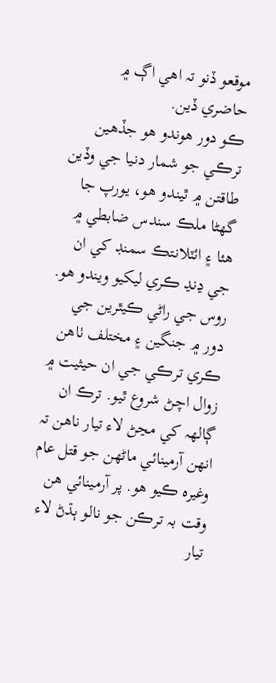موقعو ڏنو تہ اهي اڳ ۾ حاضري ڏين.
ڪو دور هوندو هو جڏهين ترڪي جو شمار دنيا جي وڏين طاقتن ۾ ٿيندو هو، يورپ جا گهڻا ملڪ سندس ضابطي ۾ هئا ۽ ائٽلانتڪ سمنڊ کي ان جي ڍنڍ ڪري ليکيو ويندو هو. روس جي راڻي ڪيٿرين جي دور ۾ جنگين ۽ مختلف ٺاهن ڪري ترڪي جي ان حيثيت ۾ زوال اچڻ شروع ٿيو. ترڪ ان ڳالھہ کي مڃڻ لاء تيار ناهن تہ انھن آرمينائي ماڻھن جو قتل عام وغيرہ ڪيو هو. پر آرمينائي هن وقت بہ ترڪن جو نالو ٻڌڻ لاء تيار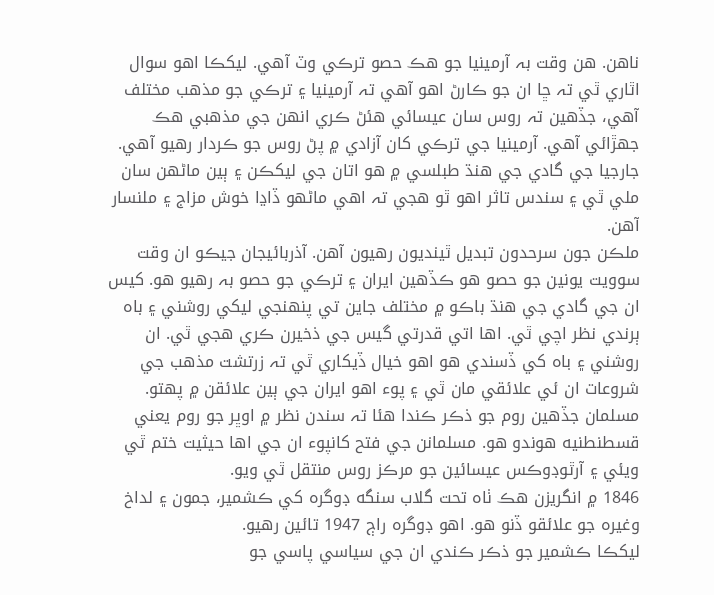ناهن. هن وقت بہ آرمينيا جو هڪ حصو ترڪي وٽ آهي. ليکڪا اهو سوال اٿاري ٿي تہ ڇا ان جو ڪارڻ اهو آهي تہ آرمينيا ۽ ترڪي جو مذهب مختلف آهي، جڏهين تہ روس سان عيسائي هئڻ ڪري انھن جي مذهبي هڪ جهڙائي آهي. آرمينيا جي ترڪي کان آزادي ۾ پڻ روس جو ڪردار رهيو آهي. جارجيا جي گادي جي هنڌ طبلسي ۾ هو اتان جي ليکڪن ۽ ٻين ماڻھن سان ملي ٿي ۽ سندس تاثر اهو ٿو هجي تہ اهي ماڻھو ڏاڍا خوش مزاج ۽ ملنسار آهن.
ملڪن جون سرحدون تبديل ٿينديون رهيون آهن. آذربائيجان جيڪو ان وقت سوويت يونين جو حصو هو ڪڏهين ايران ۽ ترڪي جو حصو بہ رهيو هو. کيس ان جي گادي جي هنڌ باڪو ۾ مختلف جاين تي پنھنجي ليکي روشني ۽ باه ٻرندي نظر اچي ٿي. اها اتي قدرتي گيس جي ذخيرن ڪري هجي ٿي. ان روشني ۽ باه کي ڏسندي هو اهو خيال ڏيکاري ٿي تہ زرتشت مذهب جي شروعات ان ئي علائقي مان ٿي ۽ پوء اهو ايران جي ٻين علائقن ۾ پھتو.
مسلمان جڏهين روم جو ذڪر ڪندا هئا تہ سندن نظر ۾ اوڀر جو روم يعني قسطنطنيه هوندو هو. مسلمانن جي فتح کانپوء ان جي اها حيثيت ختم ٿي ويئي ۽ آرٿوڊوڪس عيسائين جو مرڪز روس منتقل ٿي ويو.
1846 ۾ انگريزن هڪ ٺاه تحت گلاب سنگه ڊوگره کي ڪشمير، جمون ۽ لداخ وغيرہ جو علائقو ڏنو هو. اهو ڊوگره راڄ 1947 تائين رهيو.
ليکڪا ڪشمير جو ذڪر ڪندي ان جي سياسي پاسي جو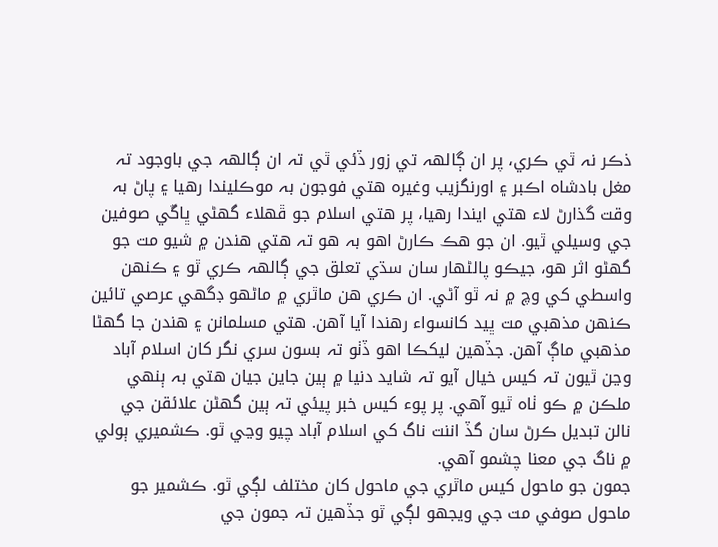ذڪر نہ ٿي ڪري، پر ان ڳالھہ تي زور ڏئي ٿي تہ ان ڳالھہ جي باوجود تہ مغل بادشاه اڪبر ۽ اورنگزيب وغيرہ هتي فوجون بہ موڪليندا رهيا ۽ پاڻ بہ وقت گذارڻ لاء هتي ايندا رهيا، پر هتي اسلام جو ڦھلاء گهڻي ڀاڱي صوفين جي وسيلي ٿيو. ان جو هڪ ڪارڻ اهو بہ هو تہ هتي هندن ۾ شيو مت جو گهڻو اثر هو، جيڪو پالڻھار سان سڌي تعلق جي ڳالھہ ڪري ٿو ۽ ڪنھن واسطي کي وچ ۾ نہ ٿو آڻي. ان ڪري هن ماٿري ۾ ماڻھو ڊگهي عرصي تائين ڪنھن مذهبي مت ڀيد کانسواء رهندا آيا آهن. هتي مسلمانن ۽ هندن جا گهڻا مذهبي ماڳ آهن. جڏهين ليکڪا اهو ڏٺو تہ بسون سري نگر کان اسلام آباد وڃن ٿيون تہ کيس خيال آيو تہ شايد دنيا ۾ ٻين جاين جيان هتي بہ ٻنھي ملڪن ۾ ڪو ٺاه ٿيو آهي. پر پوء کيس خبر پيئي تہ ٻين گهڻن علائقن جي نالن تبديل ڪرڻ سان گڏ اننت ناگ کي اسلام آباد چيو وڃي ٿو. ڪشميري ٻولي ۾ ناگ جي معنا چشمو آهي.
جمون جو ماحول کيس ماٿري جي ماحول کان مختلف لڳي ٿو. ڪشمير جو ماحول صوفي مت جي ويجهو لڳي ٿو جڏهين تہ جمون جي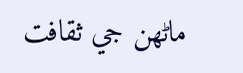ماڻھن جي ثقافت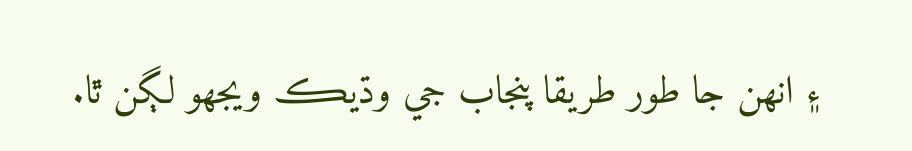۽ انھن جا طور طريقا پنجاب جي وڌيڪ ويجهو لڳن ٿا.